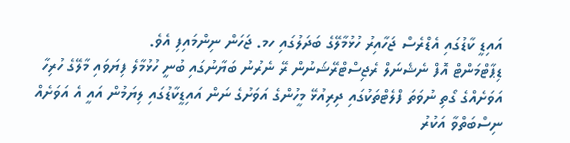އައިޑީ ކާޑުގައި އެޑްރެސް ޖަހާއިރު ހުޅުމާލޭގެ ބަދަލުގައި ހމ. ޖަހަން ނިންމައިފި އެވެ.
ޑިޕާޓްމަންޓް އޮފް ނެޝެނަލް ރެޖިސްޓްރޭޝަނުން ރޭ ނެރުނު ބަޔާނުގައި ބުނީ ހުޅުމާލެ ފިޔަވައި މާލޭގެ ހުރިހާ އަވަށެއްގެ ގޯތި ނުވަތަ ފްލެޓްތަކުގައި ދިރިއުޅޭ މީހުންގެ އަވަށުގެ ނަން އައިޑީކާޑުގައި ލިޔަމުން އައީ އެ އަވަށެއް ނިސްބަތްވާ އަކުރު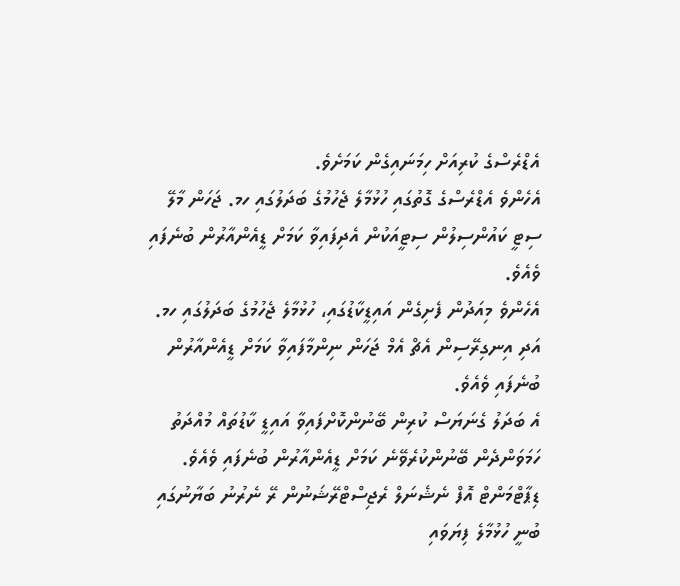އެޑްރެސްގެ ކުރިއަށް ހިމަނައިގެން ކަމަށެވެ.
އެހެންވެ އެޑްރެސްގެ ގޮތުގައި ހުޅުމާލެ ޖެހުމުގެ ބަދަލުގައި ހމ. ޖަހަން މާލޭ ސިޓީ ކައުންސިލުން ސިޓީއަކުން އެދިފައިވާ ކަމަށް ޑީއެންއާރުން ބުނެފައި ވެއެވެ.
އެހެންވެ މިއަދުން ފެށިގެން އައިޑީކާޑުގައި، ހުޅުމާލެ ޖެހުމުގެ ބަދަލުގައި ހމ. އަދި އިނގިރޭސިން އެޗް އެމް ޖަހަން ނިންމާފައިވާ ކަމަށް ޑީއެންއާރުން ބުނެފައި ވެއެވެ.
އެ ބަދަލު ގެނަޔަސް ކުރިން ބޭނުންކޮށްފައިވާ އައިޑީ ކާޑުތައް މުއްދަތު ހަމަވަންދެން ބޭނުންކުރެވޭނެ ކަމަށް ޑީއެންއާރުން ބުނެފައި ވެއެވެ.
ޑިޕާޓްމަންޓް އޮފް ނެޝެނަލް ރެޖިސްޓްރޭޝަނުން ރޭ ނެރުނު ބަޔާނުގައި ބުނީ ހުޅުމާލެ ފިޔަވައި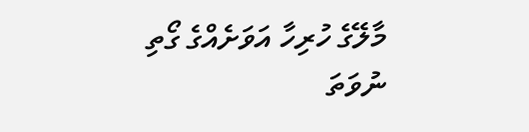މާލޭގެ ހުރިހާ އަވަށެއްގެ ގޯތި ނުވަތަ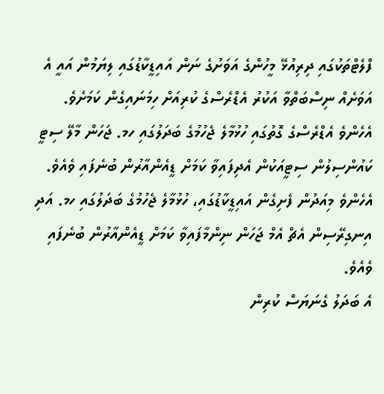ފްލެޓްތަކުގައި ދިރިއުޅޭ މީހުންގެ އަވަށުގެ ނަން އައިޑީކާޑުގައި ލިޔަމުން އައީ އެ އަވަށެއް ނިސްބަތްވާ އަކުރު އެޑްރެސްގެ ކުރިއަށް ހިމަނައިގެން ކަމަށެވެ.
އެހެންވެ އެޑްރެސްގެ ގޮތުގައި ހުޅުމާލެ ޖެހުމުގެ ބަދަލުގައި ހމ. ޖަހަން މާލޭ ސިޓީ ކައުންސިލުން ސިޓީއަކުން އެދިފައިވާ ކަމަށް ޑީއެންއާރުން ބުނެފައި ވެއެވެ.
އެހެންވެ މިއަދުން ފެށިގެން އައިޑީކާޑުގައި، ހުޅުމާލެ ޖެހުމުގެ ބަދަލުގައި ހމ. އަދި އިނގިރޭސިން އެޗް އެމް ޖަހަން ނިންމާފައިވާ ކަމަށް ޑީއެންއާރުން ބުނެފައި ވެއެވެ.
އެ ބަދަލު ގެނަޔަސް ކުރިން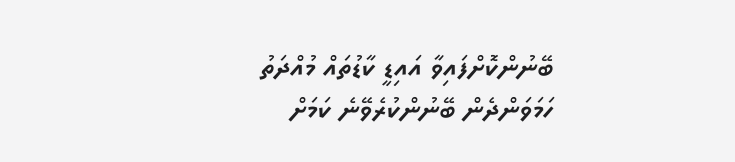ބޭނުންކޮށްފައިވާ އައިޑީ ކާޑުތައް މުއްދަތު ހަމަވަންދެން ބޭނުންކުރެވޭނެ ކަމަށް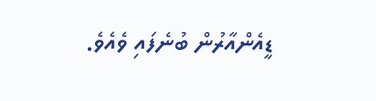ޑީއެންއާރުން ބުނެފައި ވެއެވެ.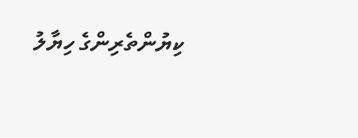ކިޔުންތެރިންގެ ހިޔާލު